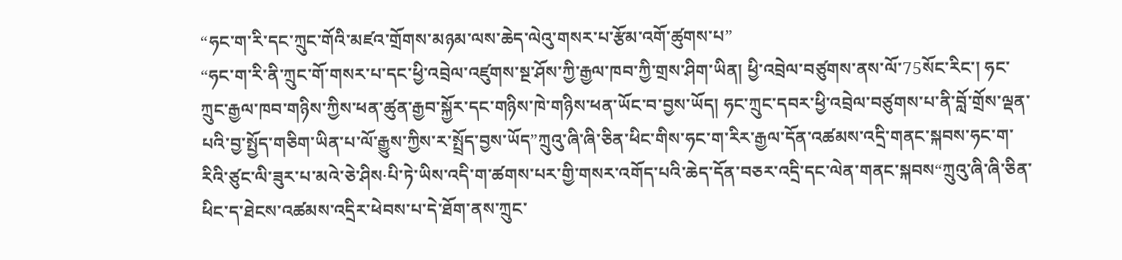“ཧང་ག་རི་དང་ཀྲུང་གོའི་མཛའ་གྲོགས་མཉམ་ལས་ཆེད་ལེའུ་གསར་པ་རྩོམ་འགོ་ཚུགས་པ”
“ཧང་ག་རི་ནི་ཀྲུང་གོ་གསར་པ་དང་ཕྱི་འབྲེལ་འཛུགས་སྔ་ཤོས་ཀྱི་རྒྱལ་ཁབ་ཀྱི་གྲས་ཤིག་ཡིན། ཕྱི་འབྲེལ་བཙུགས་ནས་ལོ་75སོང་རིང་། ཧང་ཀྲུང་རྒྱལ་ཁབ་གཉིས་ཀྱིས་ཕན་ཚུན་རྒྱབ་སྐྱོར་དང་གཉིས་ཁེ་གཉིས་ཕན་ཡོང་བ་བྱས་ཡོད། ཧང་ཀྲུང་དབར་ཕྱི་འབྲེལ་བཙུགས་པ་ནི་བློ་གྲོས་ལྡན་པའི་བྱ་སྤྱོད་གཅིག་ཡིན་པ་ལོ་རྒྱུས་ཀྱིས་ར་སྤྲོད་བྱས་ཡོད”ཀྲུའུ་ཞི་ཞི་ཅིན་ཕིང་གིས་ཧང་ག་རིར་རྒྱལ་དོན་འཚམས་འདྲི་གནང་སྐབས་ཧང་ག་རིའི་ཙུང་ལི་ཟུར་པ་མའེ་ཅེ་ཤིས·པི་ཏེ་ཡིས་འདི་ག་ཚགས་པར་གྱི་གསར་འགོད་པའི་ཆེད་དོན་བཅར་འདྲི་དང་ལེན་གནང་སྐབས“ཀྲུའུ་ཞི་ཞི་ཅིན་ཕིང་ད་ཐེངས་འཚམས་འདྲིར་ཕེབས་པ་དེ་ཐོག་ནས་ཀྲུང་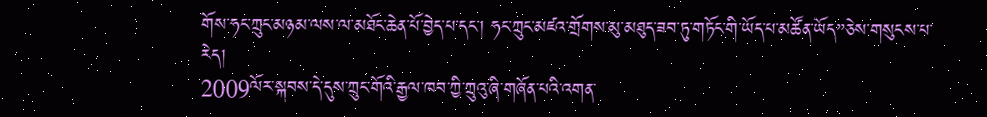གོས་ཧང་ཀྲུང་མཉམ་ལས་ལ་མཐོང་ཆེན་པོ་བྱེད་པ་དང་། ཧང་ཀྲུང་མཛའ་གྲོགས་མུ་མཐུད་ཟབ་ཏུ་གཏོང་གི་ཡོད་པ་མཚོན་ཡོད”ཅེས་གསུངས་པ་རེད།
2009ལོར་སྐབས་དེ་དུས་ཀྲུང་གོའི་རྒྱལ་ཁབ་ཀྱི་ཀྲུའུ་ཞི་གཞོན་པའི་འགན་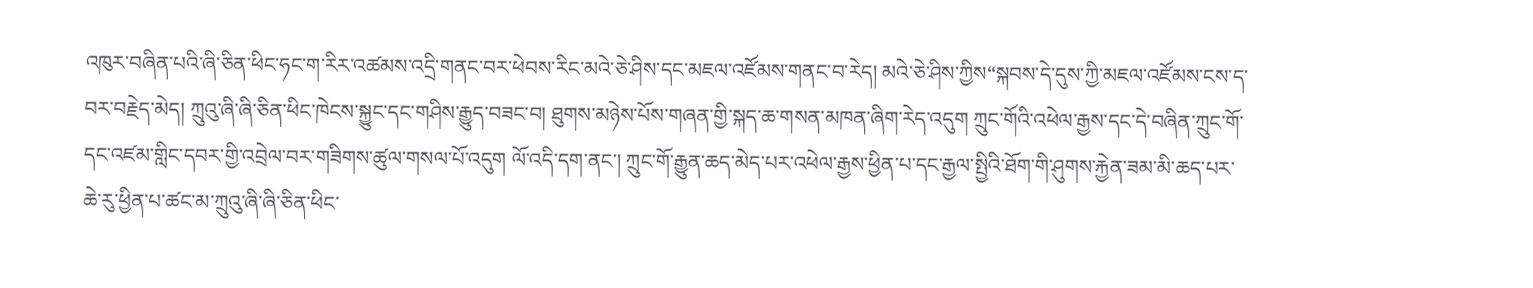འཁུར་བཞིན་པའི་ཞི་ཅིན་ཕིང་ཧང་ག་རིར་འཚམས་འདྲི་གནང་བར་ཕེབས་རིང་མའེ་ཅེ་ཤིས་དང་མཇལ་འཛོམས་གནང་བ་རེད། མའེ་ཅེ་ཤིས་ཀྱིས“སྐབས་དེ་དུས་ཀྱི་མཇལ་འཛོམས་ངས་ད་བར་བརྗེད་མེད། ཀྲུའུ་ཞི་ཞི་ཅིན་ཕིང་ཁེངས་སྐྱུང་དང་གཤིས་རྒྱུད་བཟང་བ། ཐུགས་མཉེས་པོས་གཞན་གྱི་སྐད་ཆ་གསན་མཁན་ཞིག་རེད་འདུག ཀྲུང་གོའི་འཕེལ་རྒྱས་དང་དེ་བཞིན་ཀྲུང་གོ་དང་འཛམ་གླིང་དབར་གྱི་འབྲེལ་བར་གཟིགས་ཚུལ་གསལ་པོ་འདུག ལོ་འདི་དག་ནང་། ཀྲུང་གོ་རྒྱུན་ཆད་མེད་པར་འཕེལ་རྒྱས་ཕྱིན་པ་དང་རྒྱལ་སྤྱིའི་ཐོག་གི་ཤུགས་རྐྱེན་ཟམ་མི་ཆད་པར་ཆེ་རུ་ཕྱིན་པ་ཚང་མ་ཀྲུའུ་ཞི་ཞི་ཅིན་ཕིང་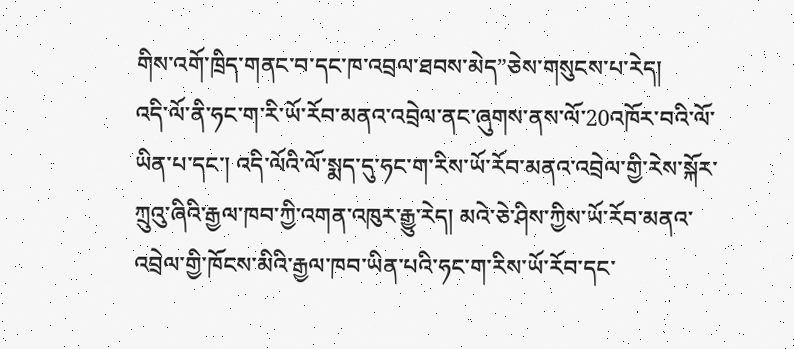གིས་འགོ་ཁྲིད་གནང་བ་དང་ཁ་འབྲལ་ཐབས་མེད”ཅེས་གསུངས་པ་རེད།
འདི་ལོ་ནི་ཧང་ག་རི་ཡོ་རོབ་མནའ་འབྲེལ་ནང་ཞུགས་ནས་ལོ་20འཁོར་བའི་ལོ་ཡིན་པ་དང་། འདི་ལོའི་ལོ་སྨད་དུ་ཧང་ག་རིས་ཡོ་རོབ་མནའ་འབྲེལ་གྱི་རེས་སྐོར་ཀྲུའུ་ཞིའི་རྒྱལ་ཁབ་ཀྱི་འགན་འཁུར་རྒྱུ་རེད། མའེ་ཅེ་ཤིས་ཀྱིས་ཡོ་རོབ་མནའ་འབྲེལ་གྱི་ཁོངས་མིའི་རྒྱལ་ཁབ་ཡིན་པའི་ཧང་ག་རིས་ཡོ་རོབ་དང་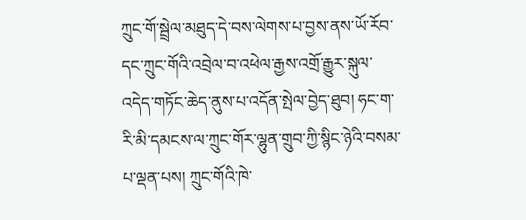ཀྲུང་གོ་སྦྲེལ་མཐུད་དེ་བས་ལེགས་པ་བྱས་ནས་ཡོ་རོབ་དང་ཀྲུང་གོའི་འབྲེལ་བ་འཕེལ་རྒྱས་འགྲོ་རྒྱུར་སྐུལ་འདེད་གཏོང་ཆེད་ནུས་པ་འདོན་སྤེལ་བྱེད་ཐུབ། ཧང་ག་རི་མི་དམངས་ལ་ཀྲུང་གོར་ལྷུན་གྲུབ་ཀྱི་སྙིང་ཉེའི་བསམ་པ་ལྡན་པས། ཀྲུང་གོའི་ཁེ་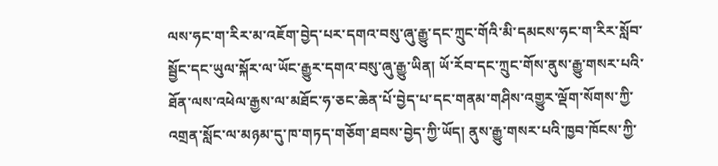ལས་ཧང་ག་རིར་མ་འཇོག་བྱེད་པར་དགའ་བསུ་ཞུ་རྒྱུ་དང་ཀྲུང་གོའི་མི་དམངས་ཧང་ག་རིར་སློབ་སྦྱོང་དང་ཡུལ་སྐོར་ལ་ཡོང་རྒྱུར་དགའ་བསུ་ཞུ་རྒྱུ་ཡིན། ཡོ་རོབ་དང་ཀྲུང་གོས་ནུས་རྒྱུ་གསར་པའི་ཐོན་ལས་འཕེལ་རྒྱས་ལ་མཐོང་ཧ་ཅང་ཆེན་པོ་བྱེད་པ་དང་གནམ་གཤིས་འགྱུར་ལྡོག་སོགས་ཀྱི་འགྲན་སློང་ལ་མཉམ་དུ་ཁ་གཏད་གཅོག་ཐབས་བྱེད་ཀྱི་ཡོད། ནུས་རྒྱུ་གསར་པའི་ཁྱབ་ཁོངས་ཀྱི་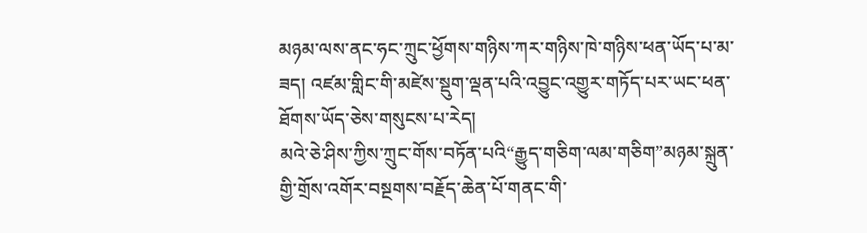མཉམ་ལས་ནང་ཧང་ཀྲུང་ཕྱོགས་གཉིས་ཀར་གཉིས་ཁེ་གཉིས་ཕན་ཡོད་པ་མ་ཟད། འཛམ་གླིང་གི་མཛེས་སྡུག་ལྡན་པའི་འབྱུང་འགྱུར་གཏོད་པར་ཡང་ཕན་ཐོགས་ཡོད་ཅེས་གསུངས་པ་རེད།
མའེ་ཅེ་ཤིས་ཀྱིས་ཀྲུང་གོས་བཏོན་པའི“རྒྱུད་གཅིག་ལམ་གཅིག”མཉམ་སྐྲུན་གྱི་གྲོས་འགོར་བསྔགས་བརྗོད་ཆེན་པོ་གནང་གི་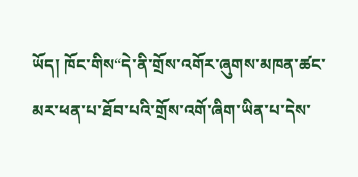ཡོད། ཁོང་གིས“དེ་ནི་གྲོས་འགོར་ཞུགས་མཁན་ཚང་མར་ཕན་པ་ཐོབ་པའི་གྲོས་འགོ་ཞིག་ཡིན་པ་དེས་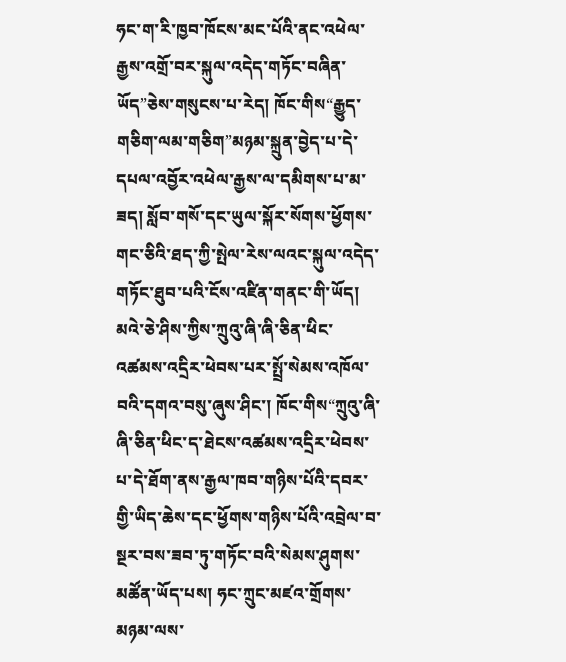ཧང་ག་རི་ཁྱབ་ཁོངས་མང་པོའི་ནང་འཕེལ་རྒྱས་འགྲོ་བར་སྐུལ་འདེད་གཏོང་བཞིན་ཡོད”ཅེས་གསུངས་པ་རེད། ཁོང་གིས“རྒྱུད་གཅིག་ལམ་གཅིག”མཉམ་སྐྲུན་བྱེད་པ་དེ་དཔལ་འབྱོར་འཕེལ་རྒྱས་ལ་དམིགས་པ་མ་ཟད། སློབ་གསོ་དང་ཡུལ་སྐོར་སོགས་ཕྱོགས་གང་ཅིའི་ཐད་ཀྱི་སྤེལ་རེས་ལའང་སྐུལ་འདེད་གཏོང་ཐུབ་པའི་ངོས་འཛིན་གནང་གི་ཡོད།
མའེ་ཅེ་ཤིས་ཀྱིས་ཀྲུའུ་ཞི་ཞི་ཅིན་ཕིང་འཚམས་འདྲིར་ཕེབས་པར་སྤྲོ་སེམས་འཁོལ་བའི་དགའ་བསུ་ཞུས་ཤིང་། ཁོང་གིས“ཀྲུའུ་ཞི་ཞི་ཅིན་ཕིང་ད་ཐེངས་འཚམས་འདྲིར་ཕེབས་པ་དེ་ཐོག་ནས་རྒྱལ་ཁབ་གཉིས་པོའི་དབར་གྱི་ཡིད་ཆེས་དང་ཕྱོགས་གཉིས་པོའི་འབྲེལ་བ་སྔར་བས་ཟབ་ཏུ་གཏོང་བའི་སེམས་ཤུགས་མཚོན་ཡོད་པས། ཧང་ཀྲུང་མཛའ་གྲོགས་མཉམ་ལས་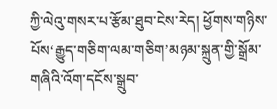ཀྱི་ལེའུ་གསར་པ་རྩོམ་ཐུབ་ངེས་རེད། ཕྱོགས་གཉིས་པོས‘རྒྱུད་གཅིག་ལམ་གཅིག’མཉམ་སྐྲུན་གྱི་སྒྲོམ་གཞིའི་འོག་དངོས་སྒྲུབ་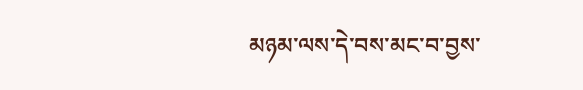མཉམ་ལས་དེ་བས་མང་བ་བྱས་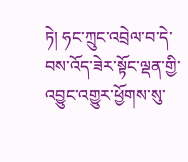ཏེ། ཧང་ཀྲུང་འབྲེལ་བ་དེ་བས་འོད་ཟེར་སྟོང་ལྡན་གྱི་འབྱུང་འགྱུར་ཕྱོགས་སུ་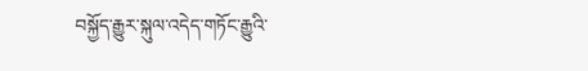བསྐྱོད་རྒྱུར་སྐུལ་འདེད་གཏོང་རྒྱུའི་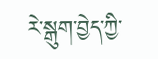རེ་སྒུག་བྱེད་ཀྱི་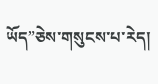ཡོད”ཅེས་གསུངས་པ་རེད།